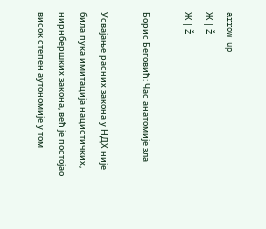arrow up
Ж | Ž
Ж | Ž

Борис Беговић: Час анатомије зла

Усвајање расних закона у НДХ није била пука имитација нацистичких, нирнбершких закона, већ је постојао висок степен аутономије у том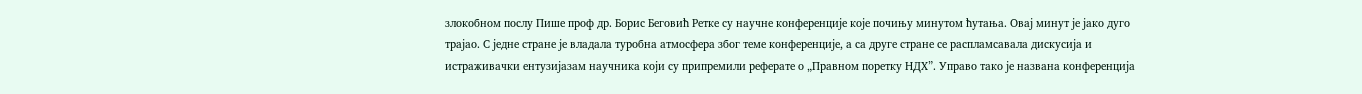злокобном послу Пише проф др. Борис Беговић Ретке су научне конференције које почињу минутом ћутања. Овај минут је јако дуго трајао. С једне стране је владала туробна атмосфера због теме конференције, а са друге стране се распламсавала дискусија и истраживачки ентузијазам научника који су припремили реферате о „Правном поретку НДХ”. Управо тако је названа конференција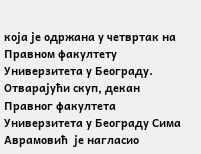која је одржана у четвртак на Правном факултету Универзитета у Београду. Отварајући скуп, декан Правног факултета Универзитета у Београду Сима Аврамовић  је нагласио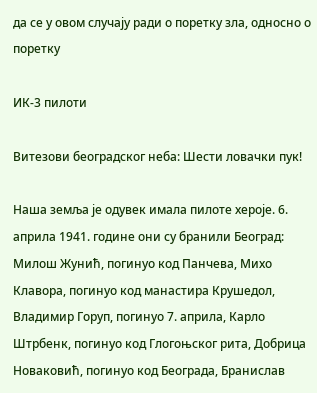да се у овом случају ради о поретку зла, односно о поретку

ИК-3 пилоти

Витезови београдског неба: Шести ловачки пук!

Наша земља је одувек имала пилоте хероје. 6. априла 1941. године они су бранили Београд: Милош Жунић, погинуо код Панчева, Михо Клавора, погинуо код манастира Крушедол, Владимир Горуп, погинуо 7. априла, Карло Штрбенк, погинуо код Глогоњског рита, Добрица Новаковић, погинуо код Београда, Бранислав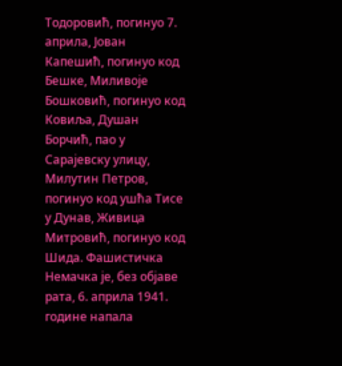Тодоровић, погинуо 7. априла, Јован Капешић, погинуо код Бешке, Миливоје Бошковић, погинуо код Ковиља, Душан Борчић, пао у Сарајевску улицу, Милутин Петров, погинуо код ушћа Тисе у Дунав, Живица Митровић, погинуо код Шида. Фашистичка Немачка је, без објаве рата, 6. априла 1941. године напала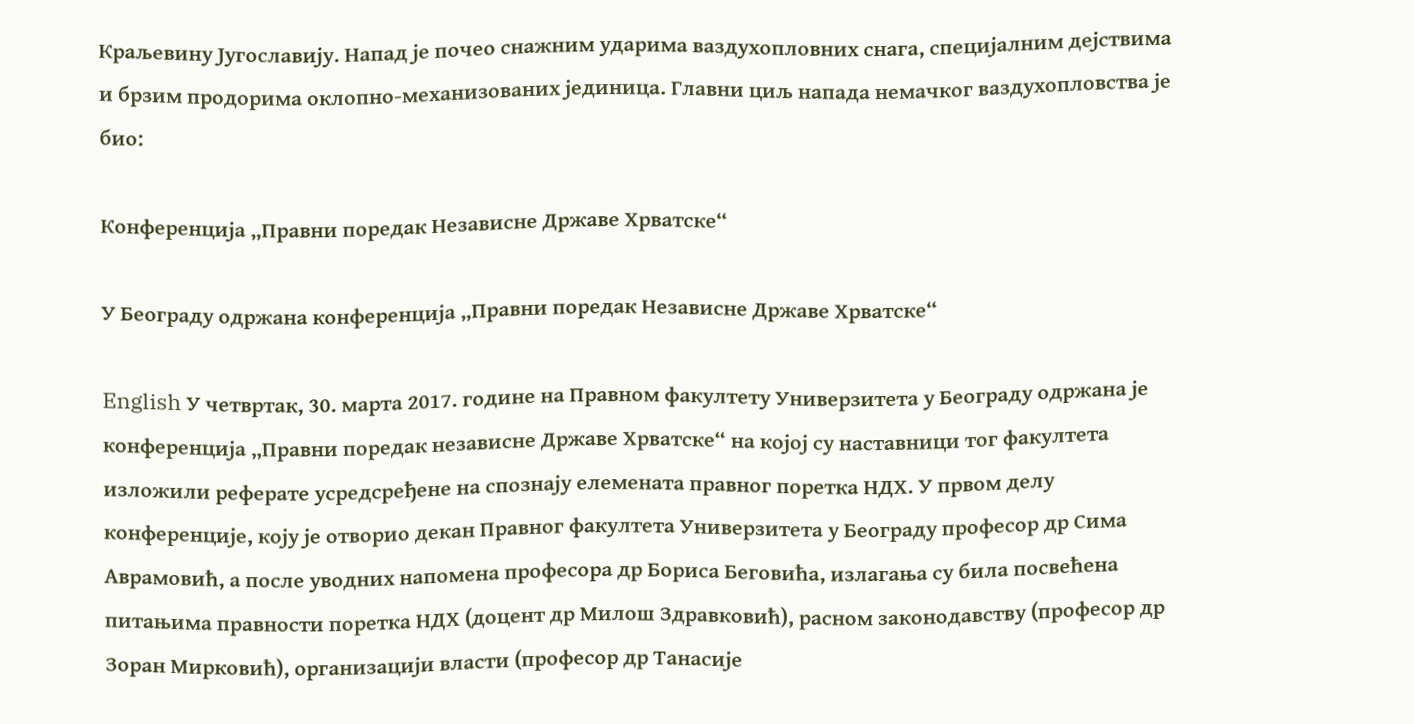Краљевину Југославију. Напад је почео снажним ударима ваздухопловних снага, специјалним дејствима и брзим продорима оклопно-механизованих јединица. Главни циљ напада немачког ваздухопловства је био:

Конференција „Правни поредак Независне Државе Хрватске“

У Београду одржана конференција „Правни поредак Независне Државе Хрватске“

English У четвртак, 30. марта 2017. године на Правном факултету Универзитета у Београду одржана је конференција „Правни поредак независне Државе Хрватске“ на којој су наставници тог факултета изложили реферате усредсређене на спознају елемената правног поретка НДХ. У првом делу конференције, коју је отворио декан Правног факултета Универзитета у Београду професор др Сима Аврамовић, а после уводних напомена професора др Бориса Беговића, излагања су била посвећена питањима правности поретка НДХ (доцент др Милош Здравковић), расном законодавству (професор др Зоран Мирковић), организацији власти (професор др Танасије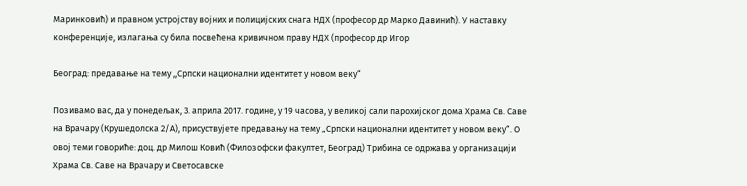Маринковић) и правном устројству војних и полицијских снага НДХ (професор др Марко Давинић). У наставку конференције, излагања су била посвећена кривичном праву НДХ (професор др Игор

Београд: предавање на тему ,,Српски национални идентитет у новом веку“

Позивамо вас, да у понедељак, 3. априла 2017. године, у 19 часова, у великој сали парохијског дома Храма Св. Саве на Врачару (Крушедолска 2/А), присуствујете предавању на тему „Српски национални идентитет у новом веку“. О овој теми говориће: доц. др Милош Ковић (Филозофски факултет, Београд) Трибина се одржава у организацији Храма Св. Саве на Врачару и Светосавске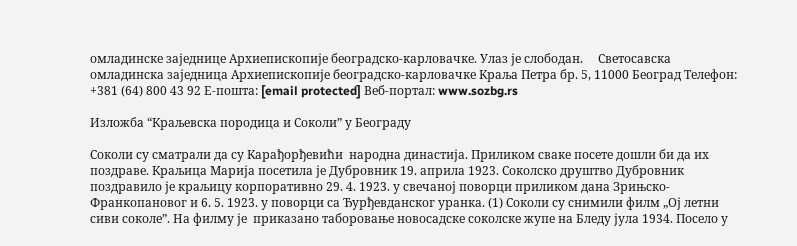омладинске заједнице Архиепископије београдско-карловачке. Улаз је слободан.     Светосавска омладинска заједница Архиепископије београдско-карловачке Краља Петра бр. 5, 11000 Београд Телефон: +381 (64) 800 43 92 Е-пошта: [email protected] Веб-портал: www.sozbg.rs

Изложба “Краљевска породица и Соколи” у Београду

Соколи су сматрали да су Карађорђевићи  народна династија. Приликом сваке посете дошли би да их поздраве. Краљица Марија посетила је Дубровник 19. априла 1923. Соколско друштво Дубровник поздравило је краљицу корпоративно 29. 4. 1923. у свечаној поворци приликом дана Зрињско-Франкопановог и 6. 5. 1923. у поворци са Ђурђевданског уранка. (1) Соколи су снимили филм „Ој летни сиви соколе”. На филму је  приказано таборовање новосадске соколске жупе на Бледу јула 1934. Посело у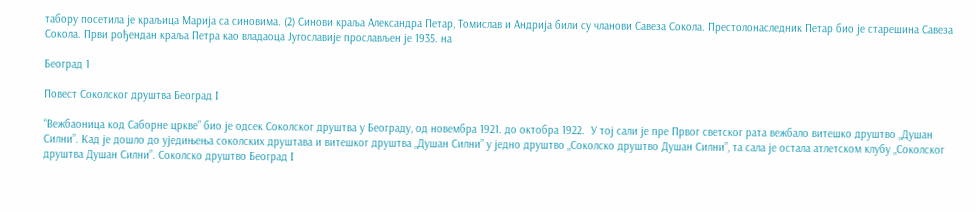табору посетила је краљица Марија са синовима. (2) Синови краља Александра Петар, Томислав и Андрија били су чланови Савеза Сокола. Престолонаследник Петар био је старешина Савеза Сокола. Први рођендан краља Петра као владаоца Југославиjе прослављен jе 1935. на

Београд 1

Повест Соколског друштва Београд I

“Вежбаоница код Саборне цркве” био је одсек Соколског друштва у Београду, од новембра 1921. до октобра 1922.  У тој сали је пре Првог светског рата вежбало витешко друштво „Душан Силни”. Кад је дошло до уједињења соколских друштава и витешког друштва „Душан Силни” у једно друштво „Соколско друштво Душан Силни”, та сала је остала атлетском клубу „Соколског друштва Душан Силни”. Соколско друштво Београд I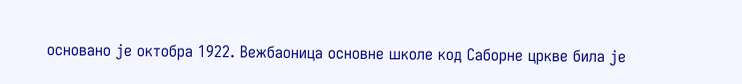основано је октобра 1922. Вежбаоница основне школе код Саборне цркве била је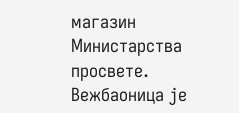магазин Министарства просвете. Вежбаоница је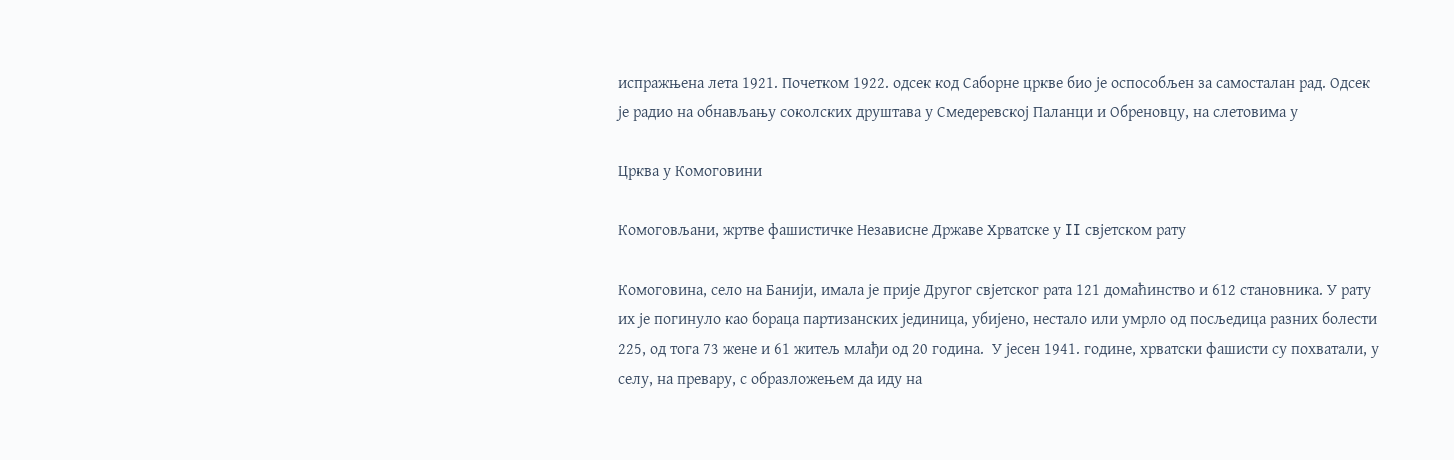испражњена лета 1921. Почетком 1922. одсек код Саборне цркве био је оспособљен за самосталан рад. Одсек је радио на обнављању соколских друштава у Смедеревској Паланци и Обреновцу, на слетовима у

Црква у Комоговини

Комоговљани, жртве фашистичке Независне Државе Хрватске у II свјетском рату

Комоговина, село на Банији, имала је прије Другог свјетског рата 121 домаћинство и 612 становника. У рату их је погинуло као бораца партизанских јединица, убијено, нестало или умрло од посљедица разних болести 225, од тога 73 жене и 61 житељ млађи од 20 година.  У јесен 1941. године, хрватски фашисти су похватали, у селу, на превару, с образложењем да иду на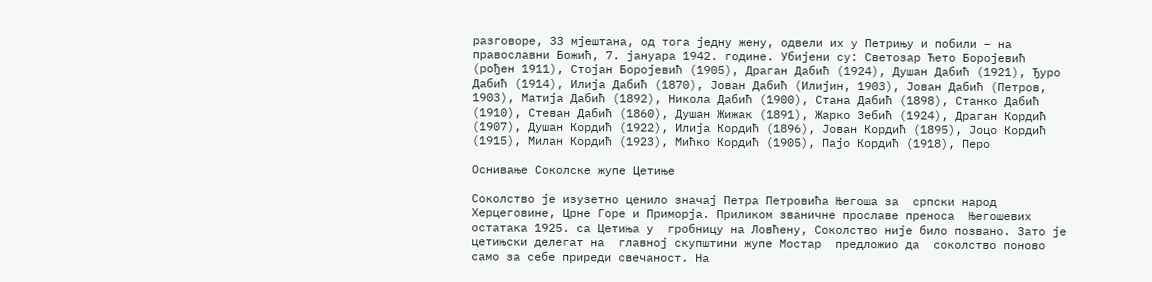разговоре, 33 мјештана, од тога једну жену, одвели их у Петрињу и побили – на православни Божић, 7. јануара 1942. године. Убијени су: Светозар Ћето Боројевић (рођен 1911), Стојан Боројевић (1905), Драган Дабић (1924), Душан Дабић (1921), Ђуро Дабић (1914), Илија Дабић (1870), Јован Дабић (Илијин, 1903), Јован Дабић (Петров, 1903), Матија Дабић (1892), Никола Дабић (1900), Стана Дабић (1898), Станко Дабић (1910), Стеван Дабић (1860), Душан Жижак (1891), Жарко Зебић (1924), Драган Кордић (1907), Душан Кордић (1922), Илија Кордић (1896), Јован Кордић (1895), Јоцо Кордић (1915), Милан Кордић (1923), Мићко Кордић (1905), Пајо Кордић (1918), Перо

Оснивање Соколске жупе Цетиње

Соколство је изузетно ценило значај Петра Петровића Његоша за  српски народ Херцеговине, Црне Горе и Приморја. Приликом званичне прославе преноса  Његошевих остатака 1925. са Цетиња у  гробницу на Ловћену, Соколство није било позвано. Зато је цетињски делегат на  главној скупштини жупе Мостар  предложио да  соколство поново само за себе приреди свечаност. На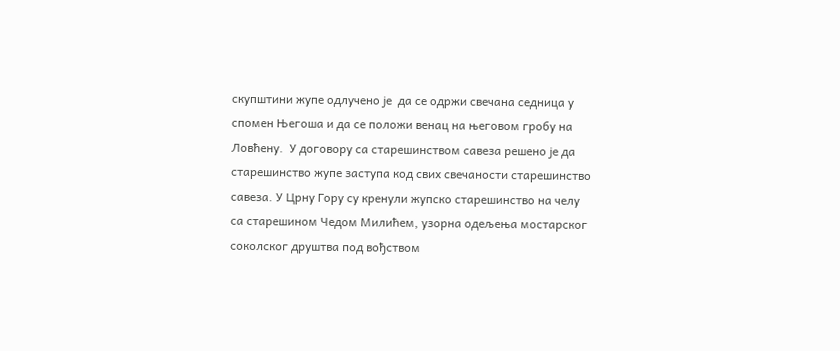скупштини жупе одлучено је  да се одржи свечана седница у спомен Његоша и да се положи венац на његовом гробу на Ловћену.  У договору са старешинством савеза решено је да старешинство жупе заступа код свих свечаности старешинство савеза. У Црну Гору су кренули жупско старешинство на челу са старешином Чедом Милићем, узорна одељења мостарског соколског друштва под вођством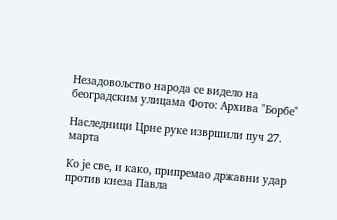Незадовољство народа се видело на београдским улицама Фото: Архива "Борбе"

Наследници Црне руке извршили пуч 27. марта

Ко је све, и како, припремао државни удар против кнеза Павла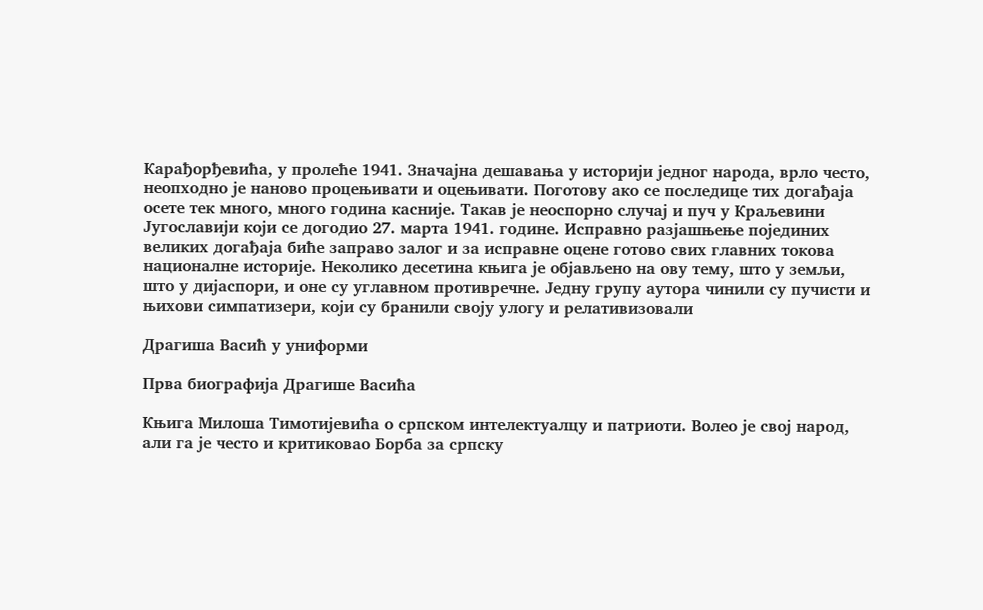Карађорђевића, у пролеће 1941. Значајна дешавања у историји једног народа, врло често, неопходно је наново процењивати и оцењивати. Поготову ако се последице тих догађаја осете тек много, много година касније. Такав је неоспорно случај и пуч у Краљевини Југославији који се догодио 27. марта 1941. године. Исправно разјашњење појединих великих догађаја биће заправо залог и за исправне оцене готово свих главних токова националне историје. Неколико десетина књига је објављено на ову тему, што у земљи, што у дијаспори, и оне су углавном противречне. Једну групу аутора чинили су пучисти и њихови симпатизери, који су бранили своју улогу и релативизовали

Драгиша Васић у униформи

Прва биографија Драгише Васића

Књига Милоша Тимотијевића о српском интелектуалцу и патриоти. Волео је свој народ, али га је често и критиковао Борба за српску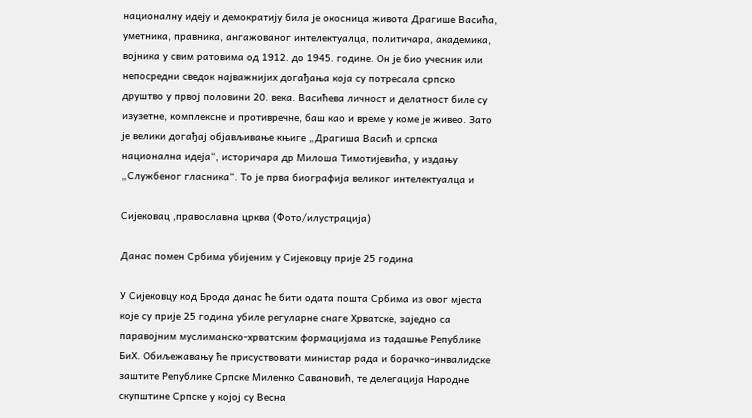националну идеју и демократију била је окосница живота Драгише Васића, уметника, правника, ангажованог интелектуалца, политичара, академика, војника у свим ратовима од 1912. до 1945. године. Он је био учесник или непосредни сведок најважнијих догађања која су потресала српско друштво у првој половини 20. века. Васићева личност и делатност биле су изузетне, комплексне и противречне, баш као и време у коме је живео. Зато је велики догађај објављивање књиге „Драгиша Васић и српска национална идеја“, историчара др Милоша Тимотијевића, у издању „Службеног гласника“. То је прва биографија великог интелектуалца и

Сијековац ,православна црква (Фото/илустрација)

Данас помен Србима убијеним у Сијековцу прије 25 година

У Сијековцу код Брода данас ће бити одата пошта Србима из овог мјеста које су прије 25 година убиле регуларне снаге Хрватске, заједно са паравојним муслиманско-хрватским формацијама из тадашње Републике БиХ. Обиљежавању ће присуствовати министар рада и борачко-инвалидске заштите Републике Српске Миленко Савановић, те делегација Народне скупштине Српске у којој су Весна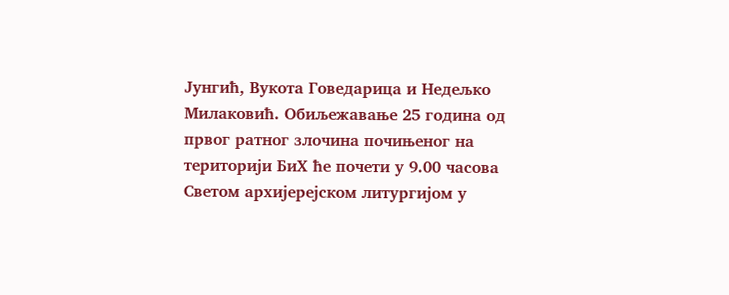Јунгић, Вукота Говедарица и Недељко Милаковић. Обиљежавање 25 година од првог ратног злочина почињеног на територији БиХ ће почети у 9.00 часова Светом архијерејском литургијом у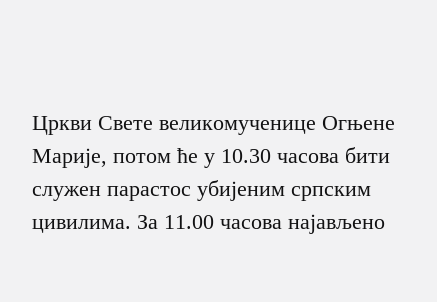Цркви Свете великомученице Огњене Марије, потом ће у 10.30 часова бити служен парастос убијеним српским цивилима. За 11.00 часова најављено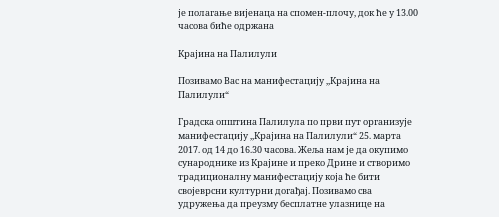је полагање вијенаца на спомен-плочу, док ће у 13.00 часова биће одржана

Крајина на Палилули

Позивамо Вас на манифестацију ,,Крајина на Палилули“

Градска општина Палилула по први пут организује манифестацију ,,Крајина на Палилули“ 25. марта 2017. од 14 до 16.30 часова. Жеља нам је да окупимо  сународнике из Крајине и преко Дрине и створимо традиционалну манифестацију која ће бити својеврсни културни догађај. Позивамо сва удружења да преузму бесплатне улазнице на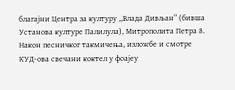благајни Центра за културу ,,Влада Дивљан“ (бивша Установа културе Палилула), Митрополита Петра 8. Након песничког такмичења, изложбе и смотре КУД-ова свечани коктел у фоајеу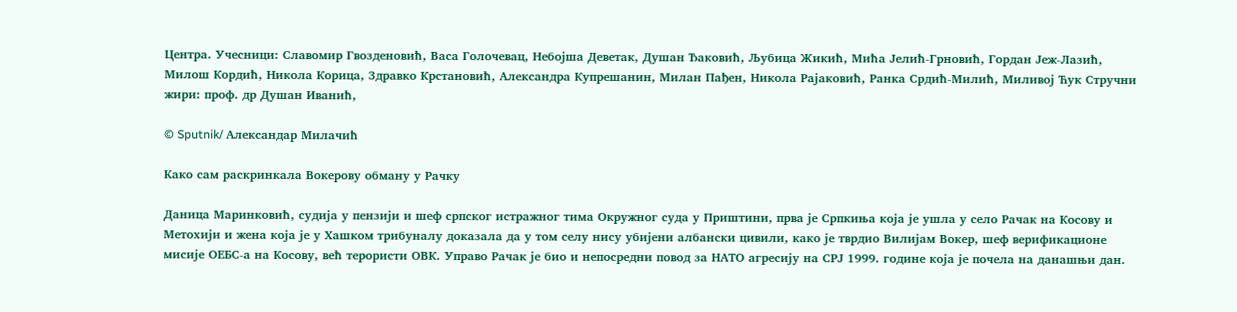Центра. Учесници: Славомир Гвозденовић, Васа Голочевац, Небојша Деветак, Душан Ђаковић, Љубица Жикић, Мића Јелић-Грновић, Гордан Јеж-Лазић, Милош Кордић, Никола Корица, Здравко Крстановић, Александра Купрешанин, Милан Пађен, Никола Рајаковић, Ранка Срдић-Милић, Миливој Ћук Стручни жири: проф. др Душан Иванић,

© Sputnik/ Александар Милачић

Kако сам раскринкала Вокерову обману у Рачку

Даница Маринковић, судија у пензији и шеф српског истражног тима Окружног суда у Приштини, прва је Српкиња која је ушла у село Рачак на Косову и Метохији и жена која је у Хашком трибуналу доказала да у том селу нису убијени албански цивили, како је тврдио Вилијам Вокер, шеф верификационе мисије ОЕБС-а на Косову, већ терористи ОВК. Управо Рачак је био и непосредни повод за НАТО агресију на СРЈ 1999. године која је почела на данашњи дан.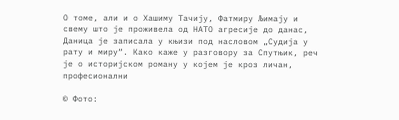О томе, али и о Хашиму Тачију, Фатмиру Љимају и свему што је проживела од НАТО агресије до данас, Даница је записала у књизи под насловом „Судија у рату и миру“. Како каже у разговору за Спутњик, реч је о историјском роману у којем је кроз личан, професионални

© Фото: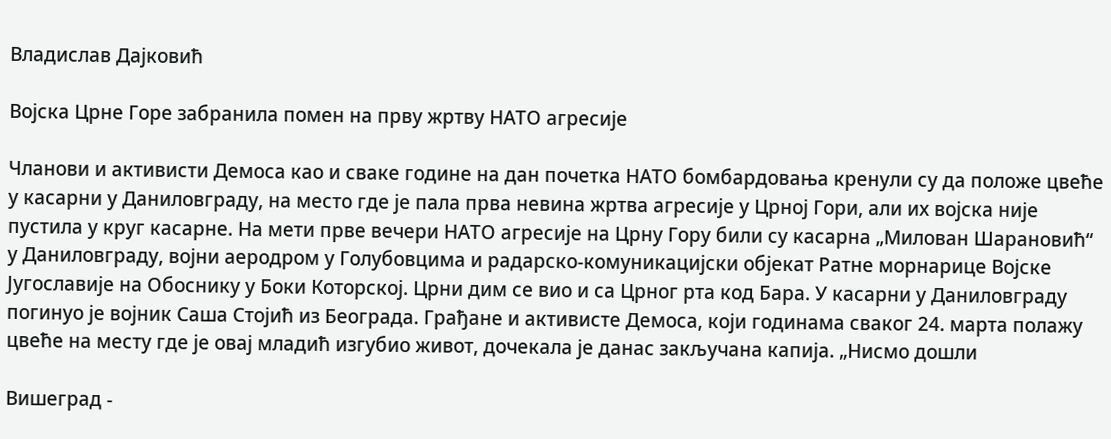Владислав Дајковић

Војска Црне Горе забранила помен на прву жртву НАТО агресије

Чланови и активисти Демоса као и сваке године на дан почетка НАТО бомбардовања кренули су да положе цвеће у касарни у Даниловграду, на место где је пала прва невина жртва агресије у Црној Гори, али их војска није пустила у круг касарне. На мети прве вечери НАТО агресије на Црну Гору били су касарна „Милован Шарановић“ у Даниловграду, војни аеродром у Голубовцима и радарско-комуникацијски објекат Ратне морнарице Војске Југославије на Обоснику у Боки Которској. Црни дим се вио и са Црног рта код Бара. У касарни у Даниловграду погинуо је војник Саша Стојић из Београда. Грађане и активисте Демоса, који годинама сваког 24. марта полажу цвеће на месту где је овај младић изгубио живот, дочекала је данас закључана капија. „Нисмо дошли

Вишеград -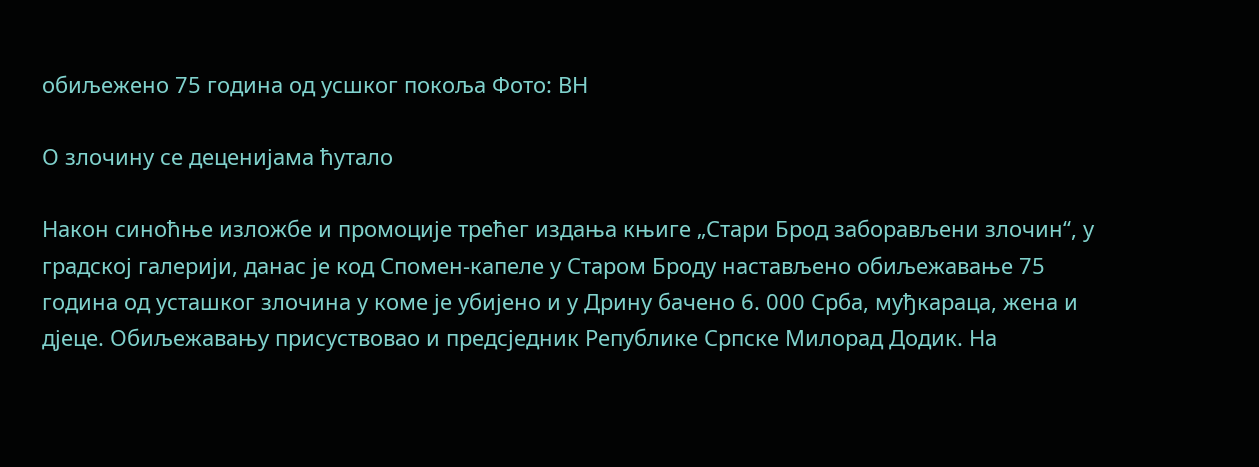обиљежено 75 година од усшког покоља Фото: ВН

О злочину се деценијама ћутало

Након синоћње изложбе и промоције трећег издања књиге „Стари Брод заборављени злочин“, у градској галерији, данас је код Спомен-капеле у Старом Броду настављено обиљежавање 75 година од усташког злочина у коме је убијено и у Дрину бачено 6. 000 Срба, муђкараца, жена и дјеце. Обиљежавању присуствовао и предсједник Републике Српске Милорад Додик. На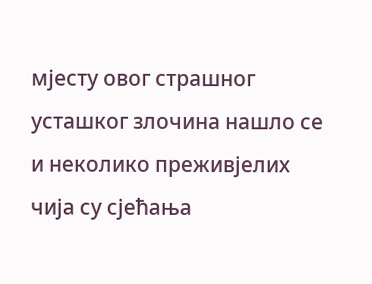мјесту овог страшног усташког злочина нашло се и неколико преживјелих чија су сјећања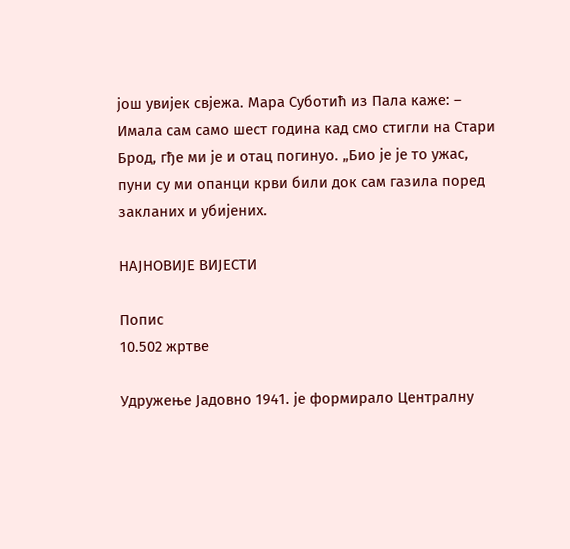још увијек свјежа. Мара Суботић из Пала каже: – Имала сам само шест година кад смо стигли на Стари Брод, гђе ми је и отац погинуо. „Био је је то ужас, пуни су ми опанци крви били док сам газила поред закланих и убијених.

НАЈНОВИЈЕ ВИЈЕСТИ

Попис
10.502 жртве

Удружење Јадовно 1941. је формирало Централну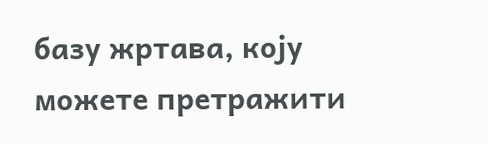базу жртава, коју можете претражити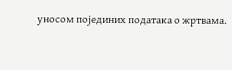уносом појединих података о жртвама.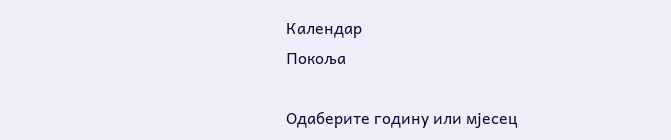Календар
Покоља

Одаберите годину или мјесец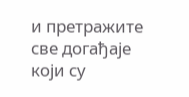и претражите све догађаје који су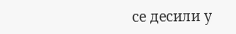се десили у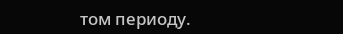том периоду.